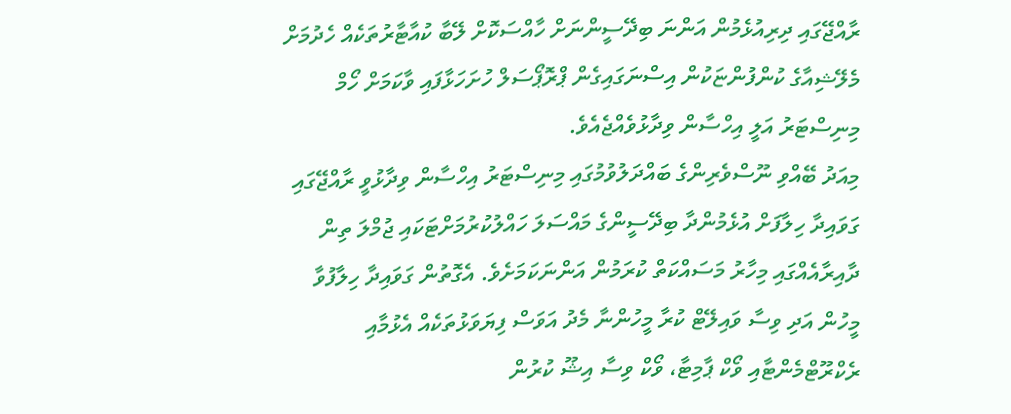ރާއްޖޭގައި ދިރިއުޅެމުން އަންނަ ބިދޭސީންނަށް ހާއްސަކޮށް ލޭބާ ކުއާޓާރުތަކެއް ހެދުމަށް މެލޭޝިއާގެ ކުންފުންޏަކުން އިސްނަގައިގެން ޕްރޮޕޯސަލް ހުށަހަޅާފައި ވާކަމަށް ހޯމް މިނިސްޓަރު އަލީ އިހްސާން ވިދާޅުވެއްޖެއެވެ.
މިއަދު ބޭއްވި ނޫސްވެރިންގެ ބައްދަލުވުމުގައި މިނިސްޓަރު އިހްސާން ވިދާޅުވީ ރާއްޖޭގައި ގަވައިދާ ހިލާފަށް އުޅެމުންދާ ބިދޭސީންގެ މައްސަލަ ހައްލުކުރުމަށްޓަކައި ޖުމްލަ ތިން ދާއިރާއެއްގައި މިހާރު މަސައްކަތް ކުރަމުން އަންނަކަމަށެވެ. އެގޮތުން ގަވައިދާ ހިލާފުވާ މީހުން އަދި ވިސާ ވައިލޭޓް ކުރާ މީހުންނާ މެދު އަވަސް ފިޔަވަޅުތަކެއް އެޅުމާއި ރެކްރޫޓްމެންޓާއި ވޯކް ޕާމިޓާ، ވޯކް ވިސާ އިޝޫ ކުރުން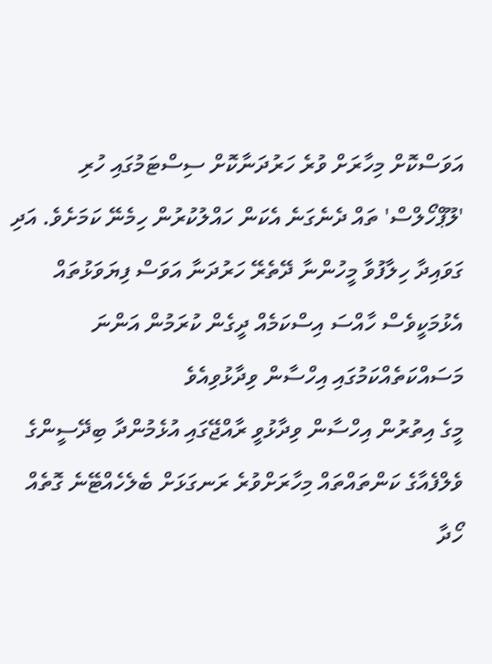އަވަސްކޮށް މިހާރަށް ވުރެ ހަރުދަނާކޮށް ސިސްޓަމުގައި ހުރި 'ލޫޕްހޯލްސް' ތައް ދެނެގަނެ އެކަން ހައްލުކުރުން ހިމެނޭ ކަމަށެވެ. އަދި ގަވައިދާ ހިލާފުވާ މީހުންނާ ދޭތެރޭ ހަރުދަނާ އަވަސް ފިޔަވަޅުތައް އެޅުމަކީވެސް ހާއްސަ އިސްކަމެއް ދީގެން ކުރަމުން އަންނަ މަސައްކަތެއްކަމުގައި އިހްސާން ވިދާޅުވިއެވެ
މީގެ އިތުރުން އިހްސާން ވިދާޅުވީ ރާއްޖޭގައި އުޅެމުންދާ ބިދޭސީންގެ ވެލްފެއާގެ ކަންތައްތައް މިހާރަށްވުރެ ރަނގަޅަށް ބެލެހެއްޓޭނެ ގޮތެއް ހޯދާ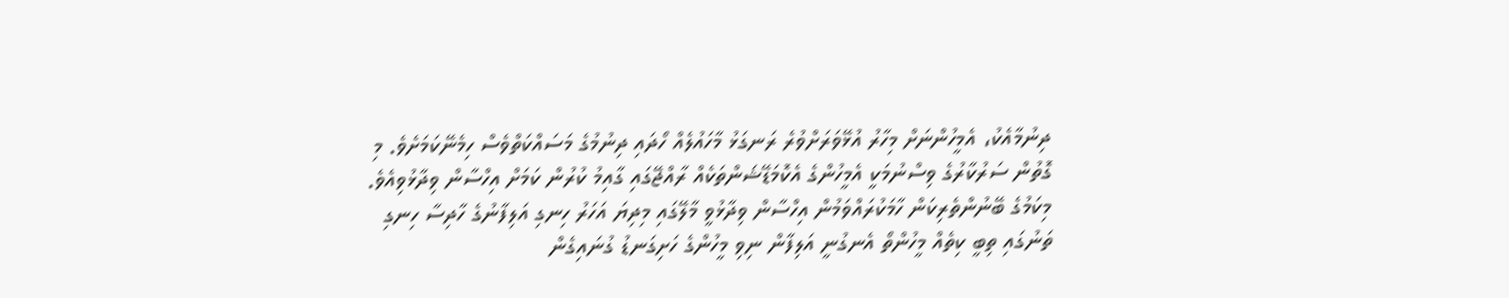ދިނުމާއެކު، އެމީހުންނަށް މިހާރު އުޅޭވަރަށްވުރެ ރަނގަޅު މާހައުލެއް ހޯދައި ދިނުމުގެ މަސައްކަތްވެސް ހިމެނޭކަމަށެވެ. މި ގޮތުން ސަރުކާރުގެ ވިސްނުމަކީ އެމީހުންގެ އެކޮމަޑޭޝަންތަކެއް ރާއްޖޭގައި ގާއިމު ކުރުން ކަމަށް އިހްސާން ވިދާޅުވިއެވެ. މިކަމުގެ ބޭނުންތެރިކަން ހާމަކުރައްވަމުން އިހްސާން ވިދާޅުވީ މާލޭގައި މިދިޔަ އަހަރު ހިނގި އަލިފާނުގެ ހާދިސާ ހިނގި ތަނުގައި ތިބީ ކިތެއް މީހުންތޯ އެނގުނީ އަލިފާން ނިވި މީހުންގެ ހަށިގަނޑު ގުނައިގެން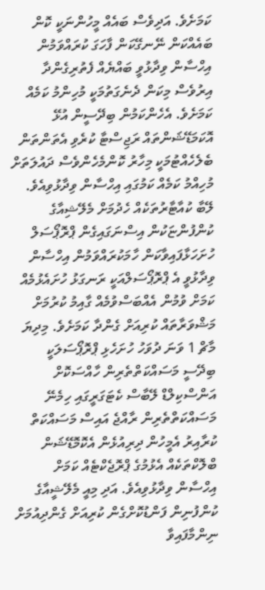ކަމަށެވެ. އަދިވެސް ބައެއް މީހުންނަކީ ކޮން ބައެއްކަން ނޭނގޭކަން ފާހަގަ ކުރައްވަމުން އިހްސާން ވިދާޅުވީ ބައްޔެއް ފެތުރިގެންދާ އިރުވެސް މިކަން ދެނެގަތުމަކީ މުހިންމު ކަމެއް ކަމަށެވެ. އެހެންކަމުން ބިދޭސީން އުޅޭ އޮކަމަޑޭޝަންތައް ރަޖިސްޓާ ކުރެވި އެތަންތަން ބެލެހެއްޓުމަކީ މިހާރު ކޮންމެހެންވެސް ދައުލަތަށް މުހިއްމު ކަމެއް ކަމުގައި އިހްސާން ވިދާޅުވިއެވެ.
ލޭބާ ކުއާޓާރުތަކެއް ހެދުމަށް މެލޭޝިއާގެ ކުންފުންޏަކުން އިސްނަގައިގެން ޕްރޮޕޯސަލް ހުށަހަޅާފައިވާކަން ހާމަކުރައްވަމުން އިހްސާން ވިދާޅުވީ އެ ޕްރޮޕޯސަލްއަކީ ރަނގަޅު ހުށައެޅުމެއް ކަމަށް ވުމުން އެއްބަސްވުމެއް ގާއިމު ކުރުމަށް މަޝްވަރާތައް ކުރިއަށް ގެންދާ ކަމަށެވެ. މިދިޔަ މާޗް 1 ވަނަ ދުވަހު ހުށަހެޅި ޕްރޮޕޯސަލަކީ ބިދޭސީ މަސައްކަތްތެރިން ހާއްސަކޮށް އަންސްކިލްޑް ލޭބާސް ކެޓަގަރީގައި ހިމެނޭ މަސައްކަތްތެރިން ރާއްޖެ އައިސް މަސައްކަތް ކުރާއިރު އެމީހުން ދިރިއުޅެން އެކޮމޮޑޭޝަން ބްލޮކްތަކެއް އެޅުމުގެ ޕްރޮޖެކްޓެއް ކަމަށް އިހްސާން ވިދާޅުވިއެވެ. އަދި މިއީ މެލޭޝީއާގެ ކުންފުނިން ފަންޑުކޮށްގެން ކުރިއަށް ގެންދިއުމަށް ނިންމާފައިވާ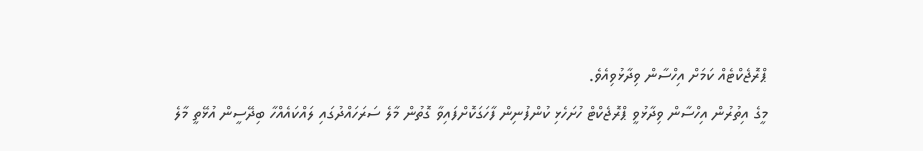ޕްރޮޖެކްޓެއް ކަމަށް އިހްސާން ވިދާޅުވިއެވެ.
މީގެ އިތުރުން އިހްސާން ވިދާޅުވީ ޕްރޮޖެކްޓް ހުށަހެޅި ކުންފުނިން ފާހަގަކޮށްފައިވާ ގޮތުން މާލެ ސަރަހައްދުގައި ލައްކައެއްހާ ބިދޭސީން އުޅޭތީ މާލެ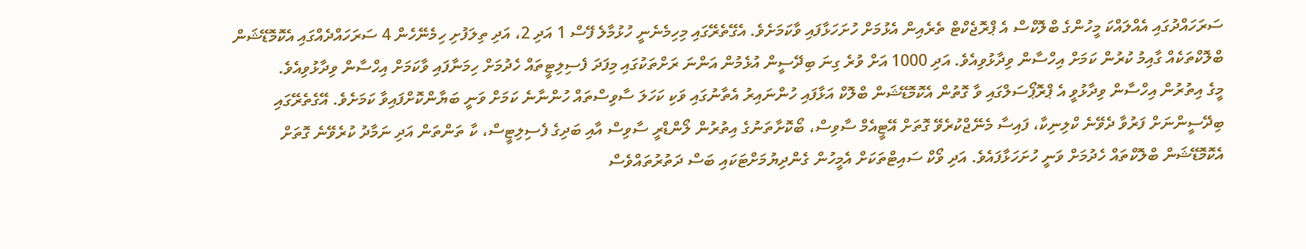ސަރަހައްދުގައި އެއްލައްކަ މީހުންގެ ބްލޮކްސް އެ ޕްރޮޖެކްޓް ތެރެއިން އެޅުމަށް ހުށަހަޅާފައި ވާކަމަށެވެ. އެގޭތެރޭގައި މިހިމެނެނީ ހުޅުމާލެ ފޭސް 1 އަދި 2، އަދި ތިލަފުށި ހިމެނޭހެން 4 ސަރަހައްދެއްގައި އެކޮމޮޑޭޝަން ބްލޮކްތަކެއް ގާއިމު ކުރުން ކަމަށް އިހްސާން ވިދާޅުވިއެވެ. އަދި 1000 އަށް ވުރެ ގިނަ ބިދޭސީން އުޅެމުން އަންނަ ރަށްތަކުގައި މިފަދަ ފެސިލިޓީތައް ހެދުމަށް ހިމަނާފައި ވާކަމަށް އިހްސާން ވިދާޅުވިއެވެ.
މީގެ އިތުރުން އިހްސާން ވިދާޅުވީ އެ ޕްރޮޕޯސަލްގައި ވާ ގޮތުން އެކޮމޮޑޭޝަން ބްލޮކް އަޅާފައި ހުންނައިރު އެތާނުގައި ވަކި ކަހަލަ ސާވިސްތައް ހުންނާނެ ކަމަށް ވަނީ ބަޔާންކޮށްފައިވާ ކަމަށެވެ. އޭގެތެރޭގައި ބިދޭސީންނަށް ފަރުވާ ދެވޭނެ ކްލިނިކާ، ފައިސާ މެނޭޖްކުރެވޭ ގޮތަށް އޭޓީއެމް ސާވިސް، ބޯކޮށާތަނުގެ އިތުރުން ލޯންޑްރީ ސާވިސް އާއި ބަދިގެ ފެސިލިޓީސް، ކާ ތަންތަން އަދި ނަމާދު ކުރެވޭނެ ގޮތަށް އެކޮމޮޑޭޝަން ބްލޮކްތައް ހެދުމަށް ވަނީ ހުށަހަޅާފައެވެ. އަދި ވޯކް ސައިޓްތަކަށް އެމީހުން ގެންދިޔުމަށްޓަކައި ބަސް ދަތުރުތައްވެސް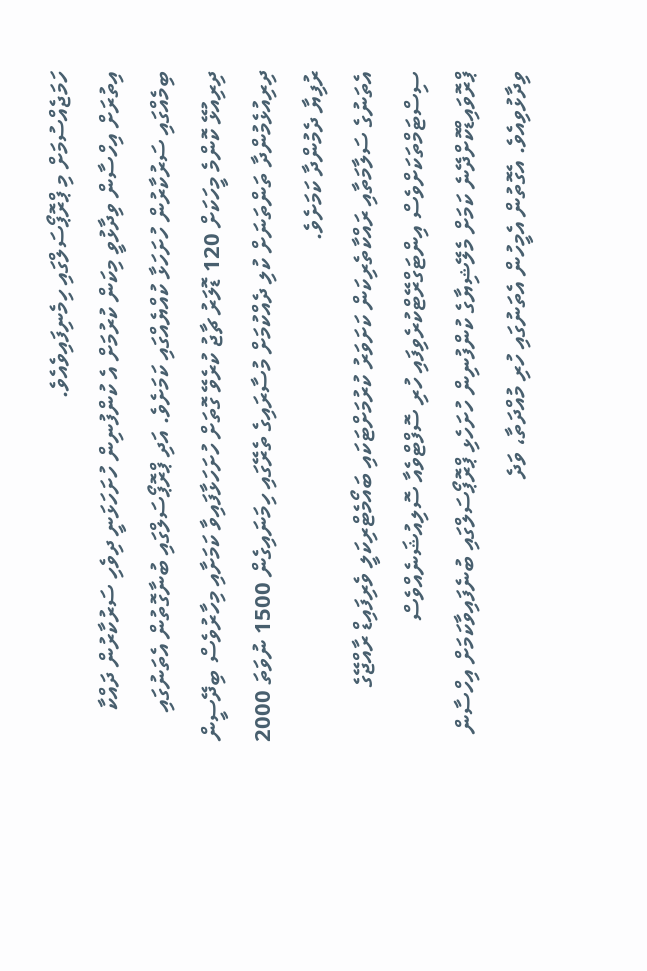ހަމަޖެއްސުމަށް މި ޕްރޮޕޯސަލްގައި ހިމެނިފައިވެއެވެ.
އިތުރަށް އިހްސާން ވިދާޅުވީ މިކަން ކުރުމަށް އެ ކުންފުނިން ހުށަހަޅަނީ ދިވެހި ސަރުކާރުން ދައްކާ ބިމެއްގައި ސަރުކާރުން ހުށަހަޅާ ކުއްޔެއްގައި ކަމަށެވެ. އަދި ޕްރޮޕޯސަލްގައި ބުނާގޮތުން އެތަނުގައި ދިރިއުޅޭ ކޮންމެ މީހަކަށް 120 ޑޮލަރު ޗާޖު ކުރެވޭ ގޮތަށް ހުށަހަޅާފައިވާ ކަމަށާއި މިހާރުވެސް ބިދޭސީން ދިރިއުޅެމުންދާ ތަންތަނަށް ކުލި ދެއްކުމަށް މުސާރައިގެ ތެރޭގައި ހިމަނައިގެން 1500 ނުވަތަ 2000 ރުފިޔާ ދެމުންދާ ކަމަށެވެ.
އެތަނުގެ ސަލާމަތާއި ރައްކާތެރިކަން ކަށަވަރު ކުރުމަށްޓަކައި ބައޯމެޓްރިކަލީ ވެރިފައިޑް ރާއްޖޭގެ ސިސްޓަމްތަކަށްވެސް އިންޓަގްރޭޓްކުރެވިފައި ހުރި ސޮފްޓްވެއާ ސޮލިއުޝަނެއްވެސް ޕްރޮވައިޑްކޮށްދޭނެ ކަމަށް މެލޭޝިޔާގެ ކުންފުނިން ހުށަހެޅި ޕްރޮޕޯސަލްގައި ބުނެފައިވާކަމަށް އިހްސާން ވިދާޅުވިއެވެ. އެގޮތުން އެމީހުން އެތަނުގައި ހުރި މުއްދަތާ، ވަދެ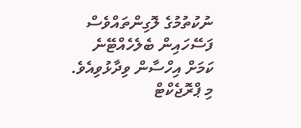ނުކުތުމުގެ ލޮގިންތައްވެސް ފަސޭހައިން ބެލެހެއްޓޭނެ ކަމަށް އިހްސާން ވިދާޅުވިއެވެ. މި ޕްރޮޖެކްޓް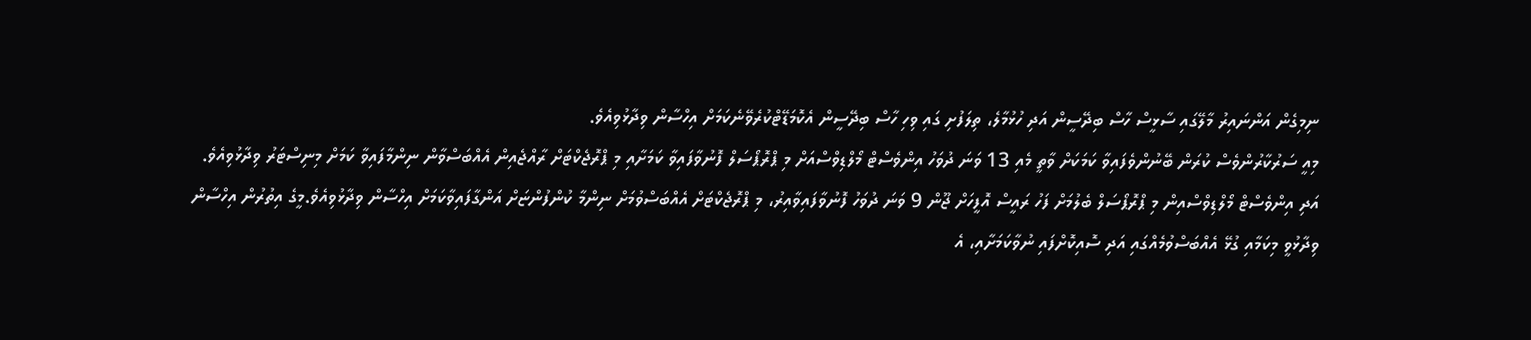ނިމިގެން އަންނައިރު މާލޭގައި ސާޅީސް ހާސް ބިދޭސީން އަދި ހުޅުމާލެ، ތިލަފުށި ގައި ވިހި ހާސް ބިދޭސީން އެކޮމަޑޭޓްކުރެވޭނެކަމަށް އިހްސާން ވިދާޅުވިއެވެ.
މިއީ ސަރުކާރުންވެސް ކުރަން ބޭނުންވެފައިވާ ކަމަކަށް ވާތީ މެއި 13 ވަނަ ދުވަހު އިންވެސްޓް މޯލްޑިވްސްއަށް މި ޕްރޮޕޯސަލް ފޮނުވާފައިވާ ކަމަށާއި މި ޕްރޮޖެކްޓަށް ރާއްޖެއިން އެއްބަސްވާން ނިންމާފައިވާ ކަމަށް މިނިސްޓަރު ވިދާޅުވިއެވެ. އަދި އިންވެސްޓް މޯލްޑިވްސްއިން މި ޕްރޮޕޯސަލް ބެލުމަށް ފަހު ރައީސް އޮފީހަށް ޖޫން 9 ވަނަ ދުވަހު ފޮނުވާފައިވާއިރު، މި ޕްރޮޖެކްޓަށް އެއްބަސްވުމަށް ނިންމާ ކުންފުންޏަށް އަންގާފައިވާކަމަށް އިހްސާން ވިދާޅުވިއެވެ.މީގެ އިތުރުން އިހްސާން ވިދާޅުވީ މިކަމާއި ގުޅޭ އެއްބަސްވުމެއްގައި އަދި ސޮއިކޮށްފައި ނުވާކަމަށާއި، އެ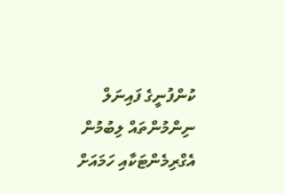ކުންފުނީގެ ފައިނަލް ނިންމުންތައް ލިބުމުން އެގްރިމެންޓަކާއި ހަމައަށް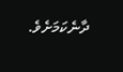ދާނެކަމަށެވެ.